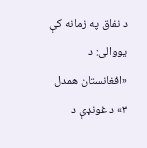د نفاق په زمانه کې یووالی: د «افغانستان همدل ۳» د غونډې د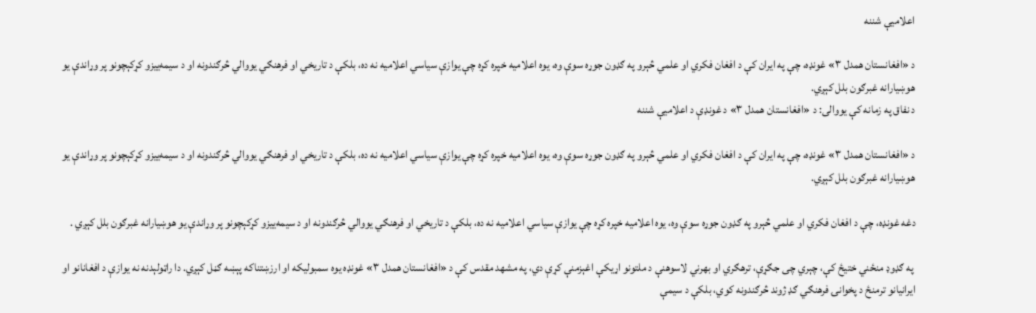اعلامیې شننه

د «افغانستان همدل ۳» غونډه، چې په ایران کې د افغان فکري او علمي څېرو په ګډون جوړه سوې وه، یوه اعلامیه خپره کړه چې یوازې سیاسي اعلامیه نه ده، بلکې د تاریخي او فرهنګي یووالي څرګندونه او د سیمه‌ییزو کړکېچونو پر وړاندې یو هوښیارانه غبرګون بلل کېږي.
د نفاق په زمانه کې یووالی: د «افغانستان همدل ۳» د غونډې د اعلامیې شننه

د «افغانستان همدل ۳» غونډه، چې په ایران کې د افغان فکري او علمي څېرو په ګډون جوړه سوې وه، یوه اعلامیه خپره کړه چې یوازې سیاسي اعلامیه نه ده، بلکې د تاریخي او فرهنګي یووالي څرګندونه او د سیمه‌ییزو کړکېچونو پر وړاندې یو هوښیارانه غبرګون بلل کېږي.

دغه غونډه، چې د افغان فکري او علمي څېرو په ګډون جوړه سوې وه، یوه اعلامیه خپره کړه چې یوازې سیاسي اعلامیه نه ده، بلکې د تاریخي او فرهنګي یووالي څرګندونه او د سیمه‌ییزو کړکېچونو پر وړاندې یو هوښیارانه غبرګون بلل کېږي .

 په ګډوډ منځني ختیځ کې، چېري چی جګړې، ترهګري او بهرني لاسوهنې د ملتونو اړیکې اغېزمنې کړې دي، په مشهد مقدس کې د «افغانستان همدل ۳» غونډه یوه سمبولیکه او ارزښتناکه پېښه ګڼل کېږي. دا راټولېدنه نه یوازې د افغانانو او ایرانیانو ترمنځ د پخوانۍ فرهنګي ګډ ژوند څرګندونه کوي، بلکې د سیمې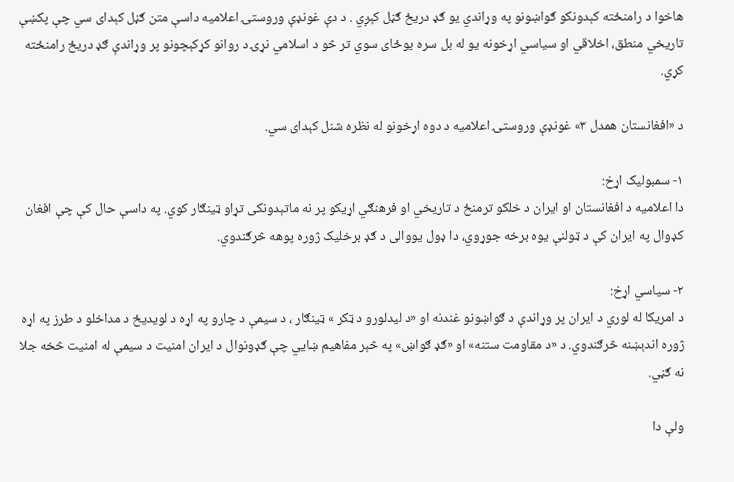هاخوا د رامنځته کېدونکو ګواښونو په وړاندي يو ګډ دريځ ګڼل کېږي . د دې غونډې وروستۍ اعلاميه داسې متن ګڼل کېدای سي چې پکښې تاريخي منطق، اخلاقي او سياسي اړخونه يو له بل سره يوځای سوي تر څو د اسلامي نړۍ د روانو کړکېچونو پر وړاندې ګډ دریځ رامنځته کړي.

د «افغانستان همدل ۳» غونډې وروستۍ اعلاميه د دوه اړخونو له نظره شنل کېدای سي.

۱- سمبولیک اړخ:
دا اعلامیه د افغانستان او ایران د خلکو ترمنځ د تاریخي او فرهنګي اړیکو پر نه ماتېدونکی تړاو ټینګار کوي. په داسې حال کې چې افغان کډوال په ایران کې د ټولنې یوه برخه جوړوي، دا ډول یووالی د ګډ برخلیک ژوره پوهه څرګندوي.

۲- سیاسي اړخ:
د امریکا له لوري د ایران پر وړاندې د ګواښونو غندنه او «د لیدلورو د ټکر » ټينګار ، د سیمې د چارو په اړه د لویدیځ د مداخلو د طرز په اړه ژوره اندېښنه څرګندوي. د «د مقاومت ستنه» او «ګډ ګواښ» په څېر مفاهیم ښايي چې ګډونوال د ایران امنیت د سیمې له امنیت څخه جلا نه ګڼي.

ولې دا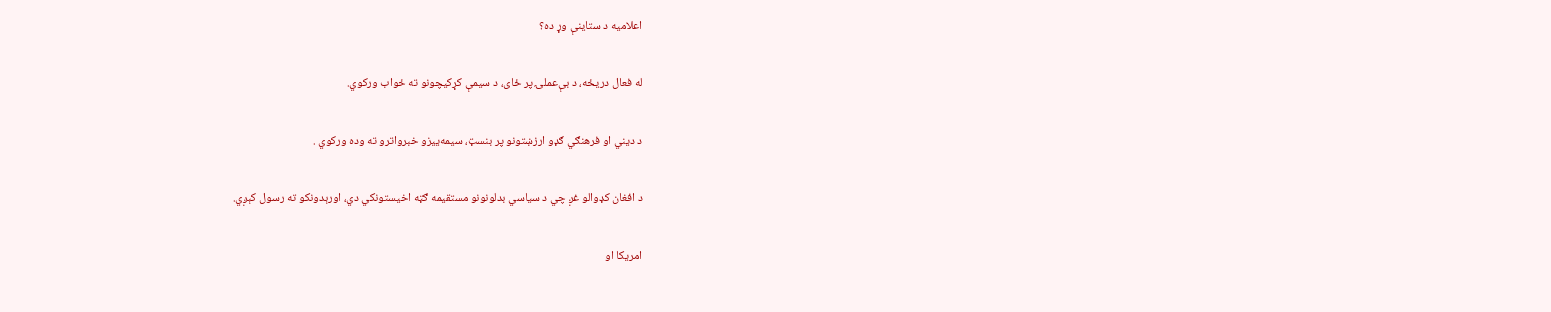اعلامیه د ستاینې وړ ده؟

له فعال دریځه، د بې‌عملۍ پر ځای، د سیمې کړکیچونو ته ځواب ورکوي.

د دیني او فرهنګي ګډو ارزښتونو پر بنسټ، سیمه‌ییزو خبرواترو ته وده ورکوي .

د افغان کډوالو غږ چي د سیاسي بدلونونو مستقیمه ګټه اخیستونکي دي، اورېدونکو ته رسول کېږي.

امریکا او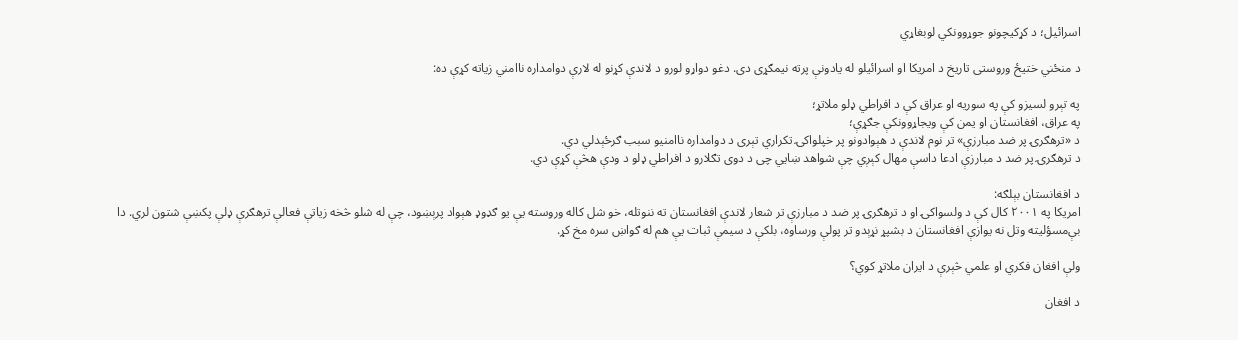اسرائیل؛ د کړکیچونو جوړوونکي لوبغاړي

د منځني ختیځ وروستی تاریخ د امریکا او اسرائیلو له یادونې پرته نیمګړی دی. دغو دواړو لورو د لاندې کړنو له لارې دوامداره ناامني زیاته کړې ده:

په تېرو لسیزو کې په سوریه او عراق کې د افراطي ډلو ملاتړ؛
په عراق، افغانستان او یمن کې ویجاړوونکې جګړې؛
د «ترهګرۍ پر ضد مبارزې» تر نوم لاندې د هېوادونو پر خپلواکۍ تکراري تېری د دوامداره ناامنیو سبب ګرځېدلي دي.
د ترهګرۍ پر ضد د مبارزې ادعا داسې مهال کېږي چې شواهد ښايي چی د دوی تګلارو د افراطي ډلو د ودې هڅې کړې دي.

د افغانستان بېلګه:
امریکا په ۲۰۰۱ کال کې د ولسواکۍ او د ترهګرۍ پر ضد د مبارزې تر شعار لاندې افغانستان ته ننوتله، خو شل کاله وروسته یې یو ګډوډ هېواد پرېښود، چې له شلو څخه زیاتې فعالې ترهګرې ډلې پکښې شتون لري. دا بې‌مسؤلیته وتل نه یوازې افغانستان د بشپړ نړېدو تر پولې ورساوه، بلکې د سیمې ثبات یې هم له ګواښ سره مخ کړ.

ولې افغان فکري او علمي څېرې د ایران ملاتړ کوي؟

د افغان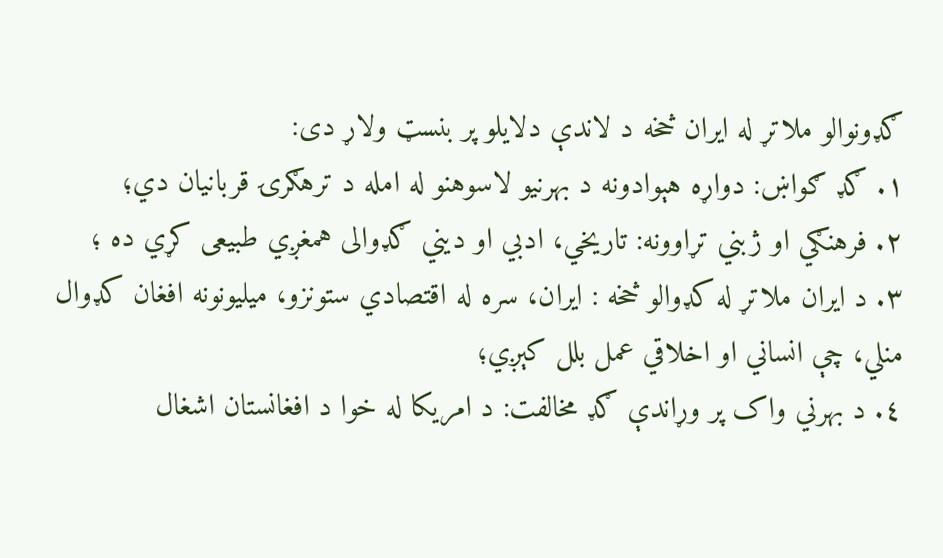ګډونوالو ملاتړ له ایران څخه د لاندې دلايلو پر بنسټ ولاړ دی:
١. ګډ ګواښ: دواړه هېوادونه د بهرنیو لاسوهنو له امله د ترهګرۍ قربانیان دي؛
٢. فرهنګي او ژبني تړاوونه: تاریخي، ادبي او دیني ګډوالی همغږي طبیعی کړي ده ؛
٣. د ایران ملاتړ له کډوالو څخه : ایران، سره له اقتصادي ستونزو، میلیونونه افغان کډوال منلي، چې انساني او اخلاقي عمل بلل کېږي؛
٤. د بهرني واک پر وړاندې ګډ مخالفت: د امریکا له خوا د افغانستان اشغال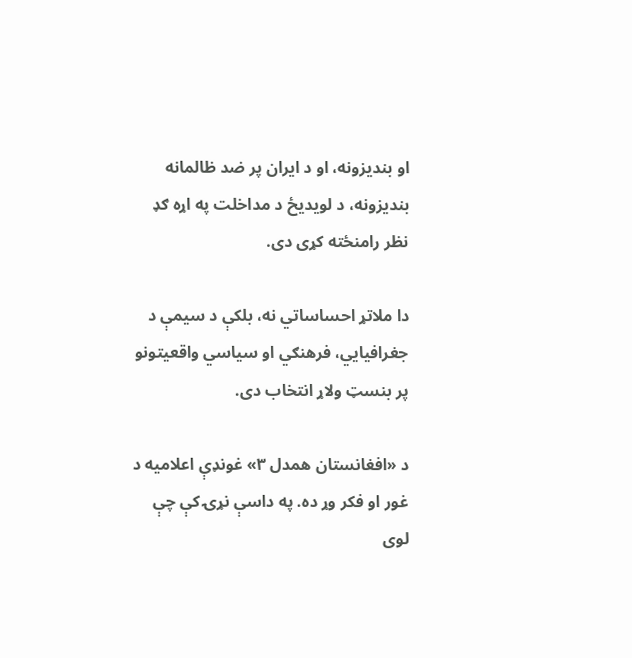او بندیزونه، او د ایران پر ضد ظالمانه بندیزونه، د لویدیځ د مداخلت په اړه ګډ نظر رامنځته کړی دی.

دا ملاتړ احساساتي نه، بلکې د سیمې د جغرافیایي، فرهنګي او سیاسي واقعیتونو پر بنسټ ولاړ انتخاب دی.

د «افغانستان همدل ۳» غونډې اعلامیه د غور او فکر وړ ده. په داسې نړۍ کې چې لوی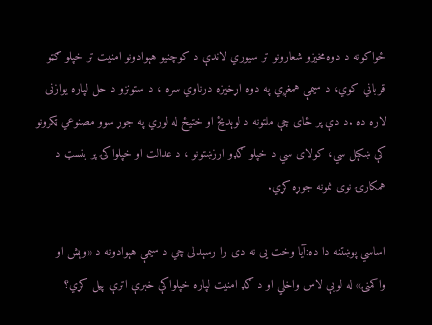ځواکونه د دوه‌مخیزو شعارونو تر سیوري لاندې د کوچنیو هېوادونو امنیت تر خپلو ګټو قرباني کوي، د سیمې همغږي په دوه اړخیزه درناوي سره ، د ستونزو د حل لپاره یوازنی لاره ده .د دې پر ځای چې ملتونه د لوېدیځ او ختيځ له لوري په جوړ سوو مصنوعي ټکرونو کې ښکېل سي، کولای سي د خپلو ګډو ارزښتونو ، د عدالت او خپلواکۍ پر بنسټ د همکارۍ نوی نمونه جوړه کړي.

اساسي پوښتنه دا ده:آیا وخت یی نه دی را رسېدلی چي د سیمې هېوادونه د «وېش او واکمنۍ» له لوبې لاس واخلي او د ګډ امنیت لپاره خپلواکې خبرې اترې پیل کړي؟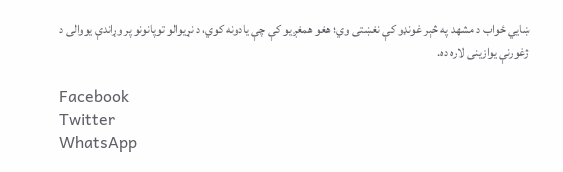ښایي ځواب د مشهد په څېر غونډو کې نغښتی وي؛ هغو همغږیو کې چې یادونه کوي، د نړیوالو توپانونو پر وړاندې یووالی د ژغورنې یوازینی لاره ده.

Facebook
Twitter
WhatsApp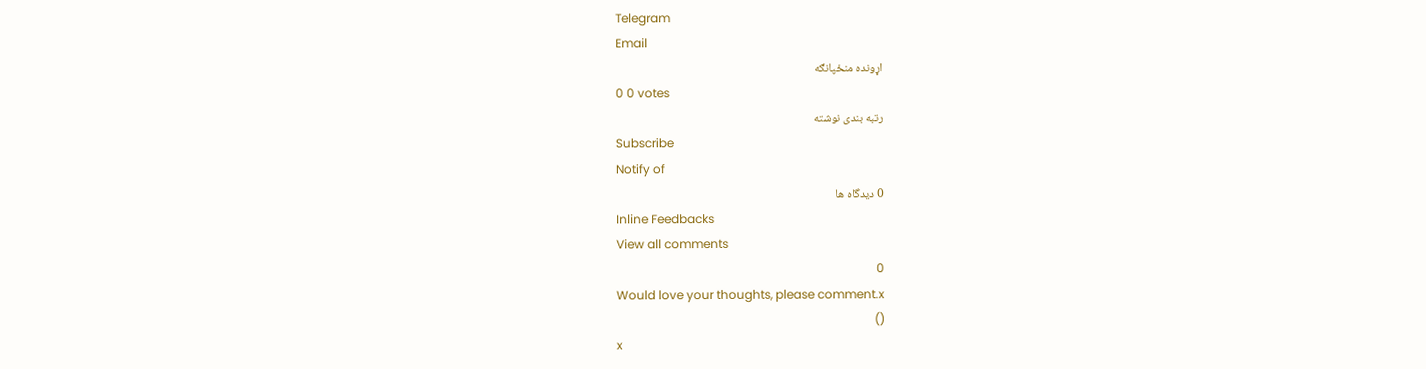Telegram
Email
اړونده منځپانګه
0 0 votes
رتبه بندی نوشته
Subscribe
Notify of
0 دیدگاه ها
Inline Feedbacks
View all comments
0
Would love your thoughts, please comment.x
()
x